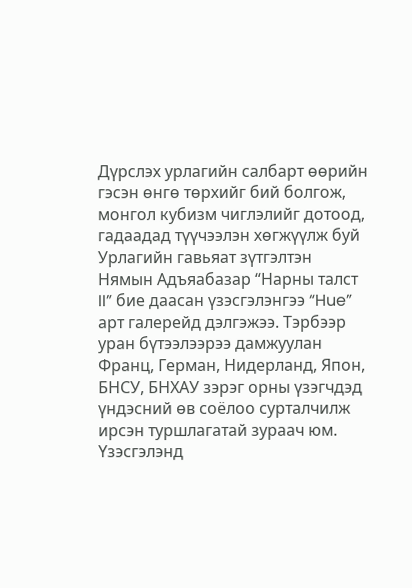Дүрслэх урлагийн салбарт өөрийн гэсэн өнгө төрхийг бий болгож, монгол кубизм чиглэлийг дотоод, гадаадад түүчээлэн хөгжүүлж буй Урлагийн гавьяат зүтгэлтэн Нямын Адъяабазар “Нарны талст II” бие даасан үзэсгэлэнгээ “Hue” арт галерейд дэлгэжээ. Тэрбээр уран бүтээлээрээ дамжуулан Франц, Герман, Нидерланд, Япон, БНСУ, БНХАУ зэрэг орны үзэгчдэд үндэсний өв соёлоо сурталчилж ирсэн туршлагатай зураач юм. Үзэсгэлэнд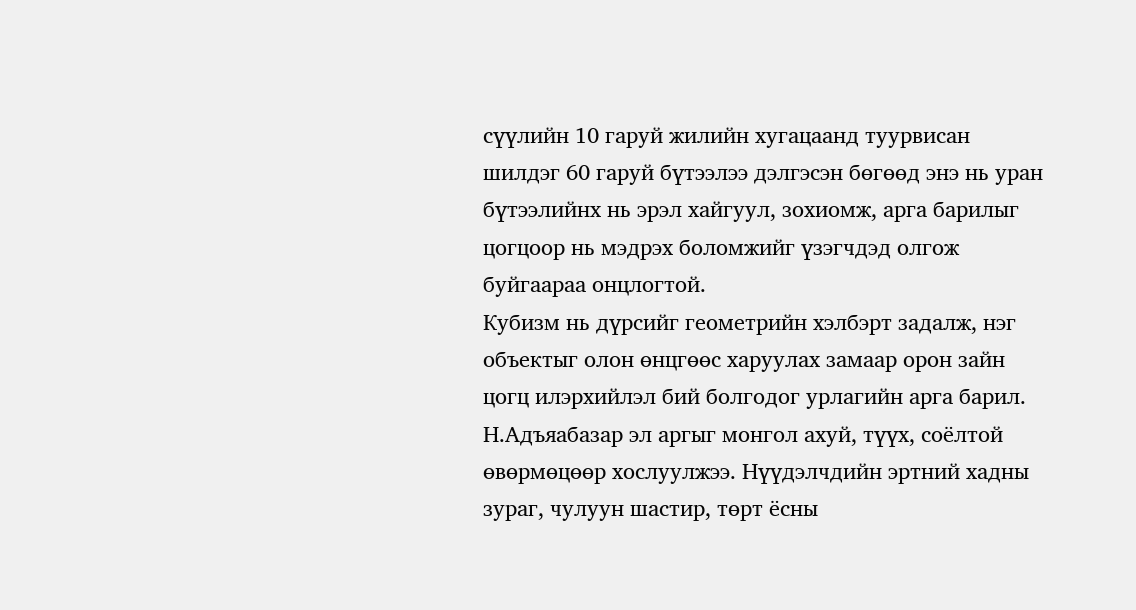сүүлийн 10 гаруй жилийн хугацаанд туурвисан шилдэг 60 гаруй бүтээлээ дэлгэсэн бөгөөд энэ нь уран бүтээлийнх нь эрэл хайгуул, зохиомж, арга барилыг цогцоор нь мэдрэх боломжийг үзэгчдэд олгож буйгаараа онцлогтой.
Кубизм нь дүрсийг геометрийн хэлбэрт задалж, нэг объектыг олон өнцгөөс харуулах замаар орон зайн цогц илэрхийлэл бий болгодог урлагийн арга барил. Н.Адъяабазар эл аргыг монгол ахуй, түүх, соёлтой өвөрмөцөөр хослуулжээ. Нүүдэлчдийн эртний хадны зураг, чулуун шастир, төрт ёсны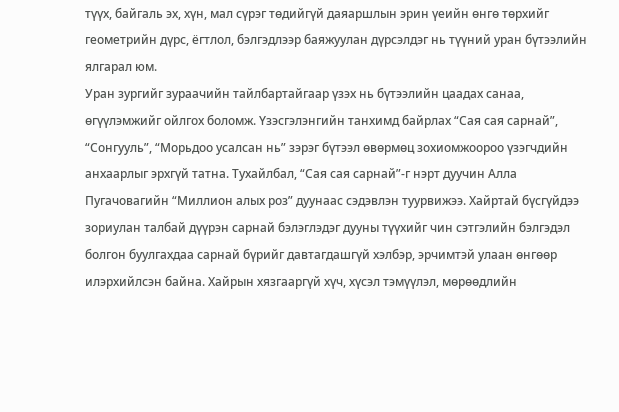түүх, байгаль эх, хүн, мал сүрэг төдийгүй даяаршлын эрин үеийн өнгө төрхийг геометрийн дүрс, ёгтлол, бэлгэдлээр баяжуулан дүрсэлдэг нь түүний уран бүтээлийн ялгарал юм.
Уран зургийг зураачийн тайлбартайгаар үзэх нь бүтээлийн цаадах санаа, өгүүлэмжийг ойлгох боломж. Үзэсгэлэнгийн танхимд байрлах “Сая сая сарнай”, “Сонгууль”, “Морьдоо усалсан нь” зэрэг бүтээл өвөрмөц зохиомжоороо үзэгчдийн анхаарлыг эрхгүй татна. Тухайлбал, “Сая сая сарнай”-г нэрт дуучин Алла Пугачовагийн “Миллион алых роз” дуунаас сэдэвлэн туурвижээ. Хайртай бүсгүйдээ зориулан талбай дүүрэн сарнай бэлэглэдэг дууны түүхийг чин сэтгэлийн бэлгэдэл болгон буулгахдаа сарнай бүрийг давтагдашгүй хэлбэр, эрчимтэй улаан өнгөөр илэрхийлсэн байна. Хайрын хязгааргүй хүч, хүсэл тэмүүлэл, мөрөөдлийн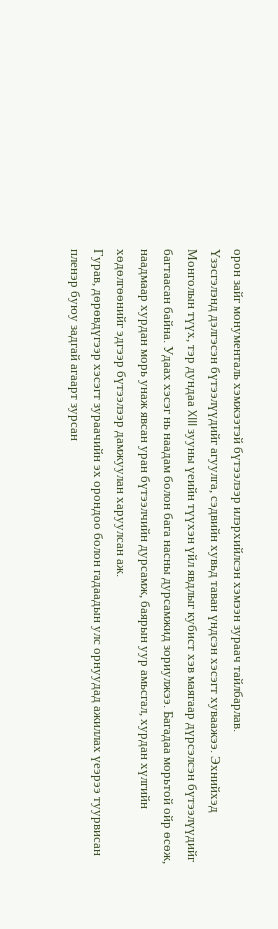орон зайг монументаль хэмжээтэй бүтээлээр илэрхийлсэн хэмээн зураач тайлбарлав.
Үзэсгэлэнд дэлгэсэн бүтээлүүдийг агуулга, сэдвийн хувьд таван үндсэн хэсэгт хуваажээ. Эхнийхэд Монголын түүх, тэр дундаа XIII зууны үеийн түүхэн үйл явдлыг кубист хэв маягаар дүрсэлсэн бүтээлүүдийг багтаасан байна. Удаах хэсэг нь наадам болон бага насны дурсамжид зориулжээ. Багадаа морьтой ойр өсөж, наадмаар хурдан морь унаж явсан уран бүтээлчийн дурсамж, баярын уур амьсгал, хурдан хүлгийн хөдөлгөөнийг эдгээр бүтээлээр дамжуулан харуулсан аж.
Гурав, дөрөвдүгээр хэсэгт зураачийн эх орондоо болон гадаадын улс орнуудад ажиллах үеэрээ туурвисан пленэр буюу задгай агаарт зурсан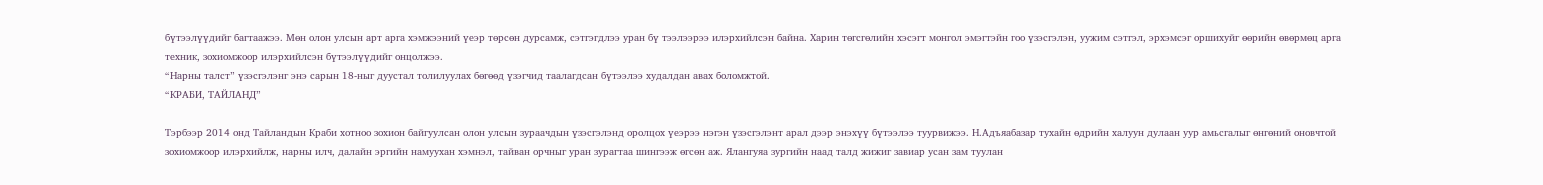бүтээлүүдийг багтаажээ. Мөн олон улсын арт арга хэмжээний үеэр төрсөн дурсамж, сэтгэгдлээ уран бү тээлээрээ илэрхийлсэн байна. Харин төгсгөлийн хэсэгт монгол эмэгтэйн гоо үзэсгэлэн, уужим сэтгэл, эрхэмсэг оршихуйг өөрийн өвөрмөц арга техник, зохиомжоор илэрхийлсэн бүтээлүүдийг онцолжээ.
“Нарны талст” үзэсгэлэнг энэ сарын 18-ныг дуустал толилуулах бөгөөд үзэгчид таалагдсан бүтээлээ худалдан авах боломжтой.
“КРАБИ, ТАЙЛАНД”

Тэрбээр 2014 онд Тайландын Краби хотноо зохион байгуулсан олон улсын зураачдын үзэсгэлэнд оролцох үеэрээ нэгэн үзэсгэлэнт арал дээр энэхүү бүтээлээ туурвижээ. Н.Адъяабазар тухайн өдрийн халуун дулаан уур амьсгалыг өнгөний оновчтой зохиомжоор илэрхийлж, нарны илч, далайн эргийн намуухан хэмнэл, тайван орчныг уран зурагтаа шингээж өгсөн аж. Ялангуяа зургийн наад талд жижиг завиар усан зам туулан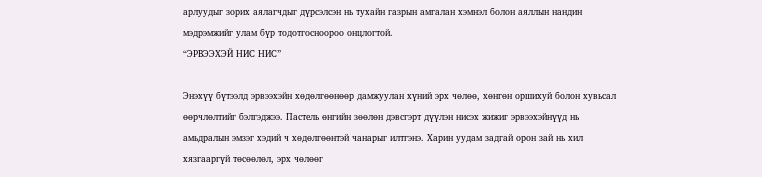арлуудыг зорих аялагчдыг дүрсэлсэн нь тухайн газрын амгалан хэмнэл болон аяллын нандин мэдрэмжийг улам бүр тодотгосноороо онцлогтой.
“ЭРВЭЭХЭЙ НИС НИС”

Энэхүү бүтээлд эрвээхэйн хөдөлгөөнөөр дамжуулан хүний эрх чөлөө, хөнгөн оршихуй болон хувьсал өөрчлөлтийг бэлгэджээ. Пастель өнгийн зөөлөн дэвсгэрт дүүлэн нисэх жижиг эрвээхэйнүүд нь амьдралын эмзэг хэдий ч хөдөлгөөнтэй чанарыг илтгэнэ. Харин уудам задгай орон зай нь хил хязгааргүй төсөөлөл, эрх чөлөөг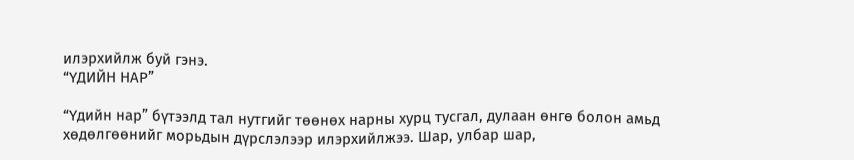илэрхийлж буй гэнэ.
“ҮДИЙН НАР”

“Үдийн нар” бүтээлд тал нутгийг төөнөх нарны хурц тусгал, дулаан өнгө болон амьд хөдөлгөөнийг морьдын дүрслэлээр илэрхийлжээ. Шар, улбар шар,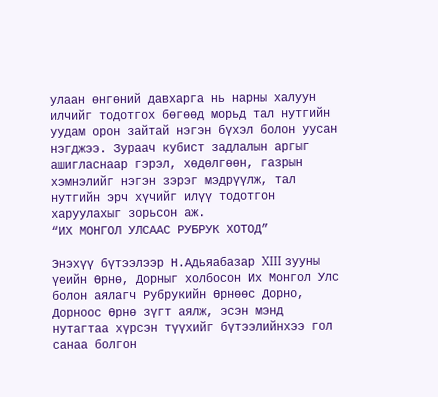улаан өнгөний давхарга нь нарны халуун илчийг тодотгох бөгөөд морьд тал нутгийн уудам орон зайтай нэгэн бүхэл болон уусан нэгджээ. Зураач кубист задлалын аргыг ашигласнаар гэрэл, хөдөлгөөн, газрын хэмнэлийг нэгэн зэрэг мэдрүүлж, тал нутгийн эрч хүчийг илүү тодотгон харуулахыг зорьсон аж.
“ИХ МОНГОЛ УЛСААС РУБРУК ХОТОД”

Энэхүү бүтээлээр Н.Адьяабазар XIII зууны үеийн Өрнө, Дорныг холбосон Их Монгол Улс болон аялагч Рубрукийн Өрнөөс Дорно, Дорноос Өрнө зүгт аялж, эсэн мэнд нутагтаа хүрсэн түүхийг бүтээлийнхээ гол санаа болгон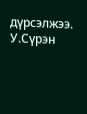дүрсэлжээ.
У.Сүрэн